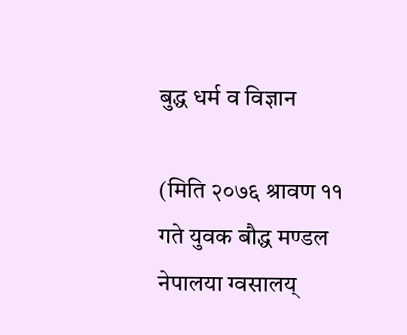बुद्ध धर्म व विज्ञान

(मिति २०७६ श्रावण ११ गते युवक बौद्ध मण्डल नेपालया ग्वसालय्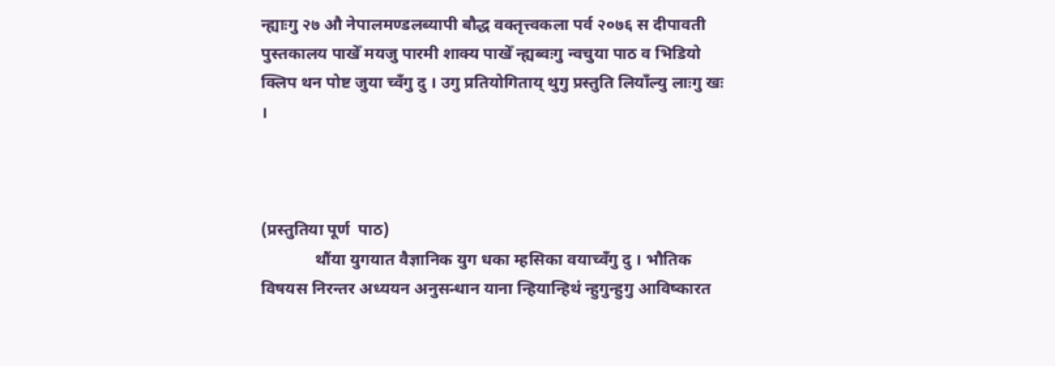न्ह्याःगु २७ औ नेपालमण्डलब्यापी बौद्ध वक्तृत्त्वकला पर्व २०७६ स दीपावती पुस्तकालय पाखेँ मयजु पारमी शाक्य पाखेँ न्ह्यब्वःगु न्वचुया पाठ व भिडियो क्लिप थन पोष्ट जुया च्वँगु दु । उगु प्रतियोगिताय् थुगु प्रस्तुति लियाँल्यु लाःगु खः ।



(प्रस्तुतिया पूर्ण  पाठ)
             थौंया युगयात वैज्ञानिक युग धका म्हसिका वयाच्वँगु दु । भौतिक विषयस निरन्तर अध्ययन अनुसन्धान याना न्हियान्हिथं न्हुगुन्हुगु आविष्कारत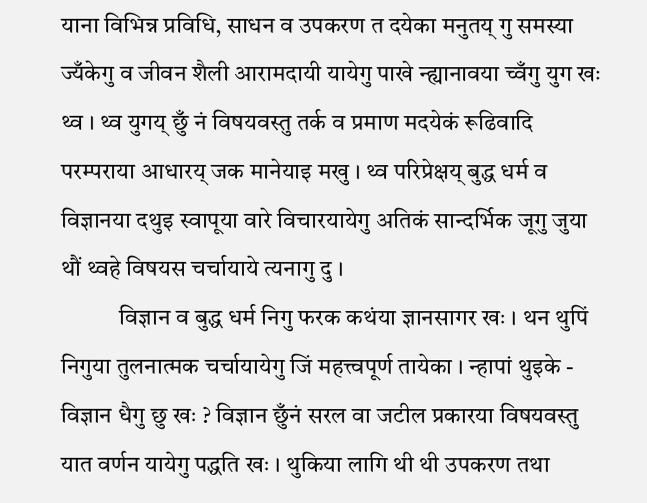याना विभिन्न प्रविधि, साधन व उपकरण त दयेका मनुतय् गु समस्या ज्यँकेगु व जीवन शैली आरामदायी यायेगु पाखे न्ह्यानावया च्वँगु युग खः थ्व । थ्व युगय् छुँ नं विषयवस्तु तर्क व प्रमाण मदयेकं रूढिवादि परम्पराया आधारय् जक मानेयाइ मखु । थ्व परिप्रेक्षय् बुद्ध धर्म व विज्ञानया दथुइ स्वापूया वारे विचारयायेगु अतिकं सान्दर्भिक जूगु जुया थौं थ्वहे विषयस चर्चायाये त्यनागु दु ।
            विज्ञान व बुद्ध धर्म निगु फरक कथंया ज्ञानसागर खः । थन थुपिं निगुया तुलनात्मक चर्चायायेगु जिं महत्त्वपूर्ण तायेका । न्हापां थुइके - विज्ञान धैगु छु खः ? विज्ञान छुँनं सरल वा जटील प्रकारया विषयवस्तु यात वर्णन यायेगु पद्धति खः । थुकिया लागि थी थी उपकरण तथा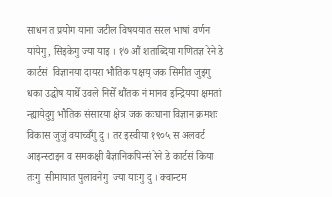साधन त प्रयोग याना जटील विषययात सरल भाषां वर्णन यायेगु, सिइकेगु ज्या याइ । १७ औं शताब्दिया गणितज्ञ रेने डे कार्टसं  विज्ञानया दायरा भौतिक पक्षय् जक सिमीत जुइगु धका उद्धोष याथेँ उवले निसेँ थौंतक नं मानव इन्द्रियया क्षमतां न्ह्यायेदुगु भौतिक संसारया क्षेत्र जक कःघाना विज्ञान क्रमशः विकास जुजुं वयाच्वँगु दु । तर इस्वीया १९०५ स अलवर्ट आइन्स्टाइन व समकक्षी बैज्ञानिकपिन्सं रेने डे कार्टसं किया तःगु  सीमायात पुलावनेगु  ज्या याःगु दु । क्वान्टम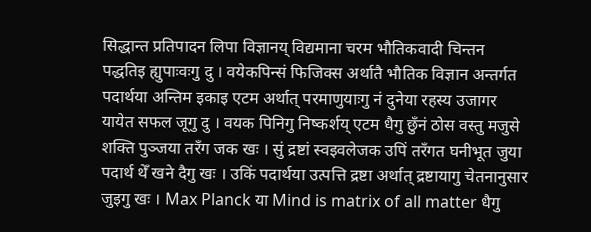सिद्धान्त प्रतिपादन लिपा विज्ञानय् विद्यमाना चरम भौतिकवादी चिन्तन पद्धतिइ ह्युपाःवःगु दु । वयेकपिन्सं फिजिक्स अर्थातै भौतिक विज्ञान अन्तर्गत पदार्थया अन्तिम इकाइ एटम अर्थात् परमाणुयाःगु नं दुनेया रहस्य उजागर यायेत सफल जूगु दु । वयक पिनिगु निष्कर्शय् एटम धैगु छुँनं ठोस वस्तु मजुसे शक्ति पुञ्जया तरँग जक खः । सुं द्रष्टां स्वइवलेजक उपिं तरँगत घनीभूत जुया पदार्थ थेँ खने दैगु खः । उकिं पदार्थया उत्पत्ति द्रष्टा अर्थात् द्रष्टायागु चेतनानुसार जुइगु खः । Max Planck या Mind is matrix of all matter धैगु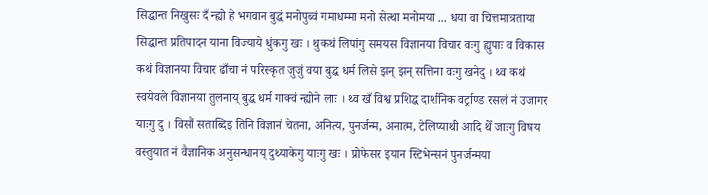सिद्धान्त निखुसः दँ न्ह्यो हे भगवान बुद्धं मनोपुब्वं गमाधम्मा मनो सेत्था मनोमया ... धया वा चित्तमात्रताया सिद्धान्त प्रतिपादन याना विज्याये धुंकगु खः । थुकथं लिपांगु समयस विज्ञानया विचार वःगु ह्युपाः व विकास कथं विज्ञानया विचार ढाँचा नं परिस्कृत जुजुं वया बुद्ध धर्म लिसे झन् झन् सत्तिना वःगु खनेदु । थ्व कथं स्वयेवले विज्ञानया तुलनाय् बुद्ध धर्म गाक्वं न्ह्योने लाः । थ्व खँ विश्व प्रशिद्ध दार्शनिक वर्ट्राण्ड रसलं नं उजागर याःगु दु । विसौं सताब्दिइ तिनि विज्ञानं चेतना, अनित्य, पुनर्जन्म, अनात्म, टेलिप्याथी आदि थेँ जाःगु विषय वस्तुयात नं वैज्ञानिक अनुसन्धानय् दुथ्याकेगु याःगु खः । प्रोफेसर इयान स्टिभेन्सनं पुनर्जन्मया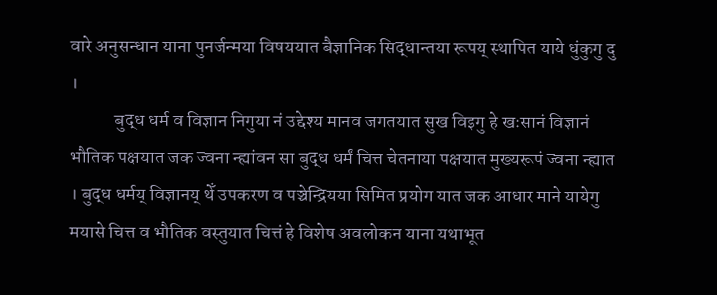वारे अनुसन्धान याना पुनर्जन्मया विषययात बैज्ञानिक सिद्धान्तया रूपय् स्थापित याये धुंकुगु दु ।
            बुद्ध धर्म व विज्ञान निगुया नं उद्देश्य मानव जगतयात सुख विइगु हे खःसानं विज्ञानं भौतिक पक्षयात जक ज्वना न्ह्यांवन सा बुद्ध धर्मं चित्त चेतनाया पक्षयात मुख्यरूपं ज्वना न्ह्यात । बुद्ध धर्मय् विज्ञानय् थेँ उपकरण व पञ्चेन्द्रियया सिमित प्रयोग यात जक आधार माने यायेगु मयासे चित्त व भौतिक वस्तुयात चित्तं हे विशेष अवलोकन याना यथाभूत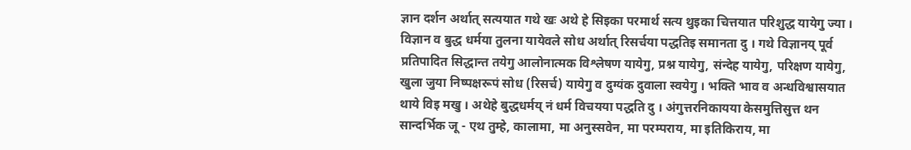ज्ञान दर्शन अर्थात् सत्ययात गथे खः अथे हे सिइका परमार्थ सत्य थुइका चित्तयात परिशुद्ध यायेगु ज्या । विज्ञान व बुद्ध धर्मया तुलना यायेवले सोध अर्थात् रिसर्चया पद्धतिइ समानता दु । गथे विज्ञानय् पूर्व प्रतिपादित सिद्धान्त तयेगु आलोनात्मक विश्लेषण यायेगु, प्रश्न यायेगु, संन्देह यायेगु, परिक्षण यायेगु, खुला जुया निष्पक्षरूपं सोध (रिसर्च) यायेगु व दुग्यंक दुवाला स्वयेगु । भक्ति भाव व अन्धविश्वासयात थाये विइ मखु । अथेहे बुद्धधर्मय् नं धर्म विचयया पद्धति दु । अंगुत्तरनिकायया केसमुत्तिसुत्त थन सान्दर्भिक जू - एथ तुम्हे, कालामा, मा अनुस्सवेन, मा परम्पराय, मा इतिकिराय, मा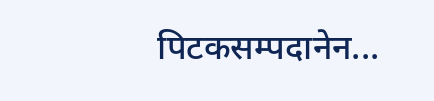पिटकसम्पदानेन...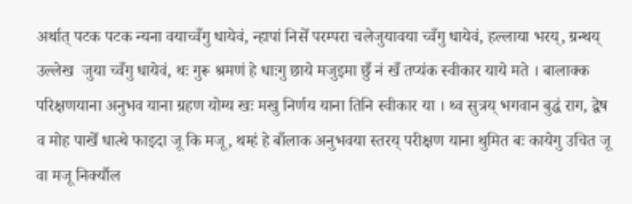अर्थात् पटक पटक न्यना वयाच्वँगु धायेवं, न्हापां निसेँ परम्परा चलेजुयावया च्वँगु धायेवं, हल्लाया भरय्, ग्रन्थय् उल्लेख  जुया च्वँगु धायेवं, थः गुरू श्रमणं हे धाःगु छाये मजुइमा छुँ नं खँ तप्यंक स्वीकार याये मते । बालाक्क परिक्षणयाना अनुभव याना ग्रहण योग्य खः मखु निर्णय याना तिनि स्वीकार या । थ्व सुत्रय् भगवान बुद्धं राग, द्वेष व मोह पाखेँ धात्थे फाइदा जू कि मजू, थम्हं हे बाँलाक अनुभवया स्तरय् परीक्षण याना थुमित बः कायेगु उचित जू वा मजू निर्क्यौल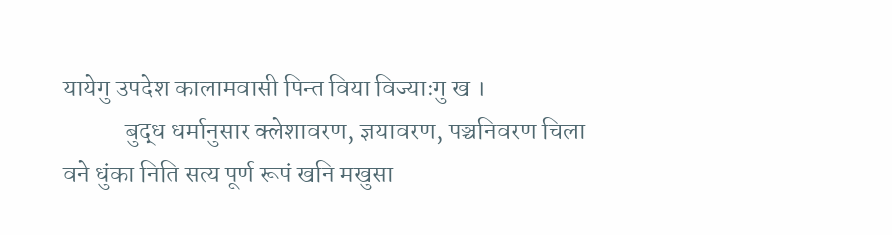यायेगु उपदेश कालामवासी पिन्त विया विज्याःगु ख ।
            बुद्ध धर्मानुसार क्लेशावरण, ज्ञयावरण, पञ्चनिवरण चिला वने धुंका निति सत्य पूर्ण रूपं खनि मखुसा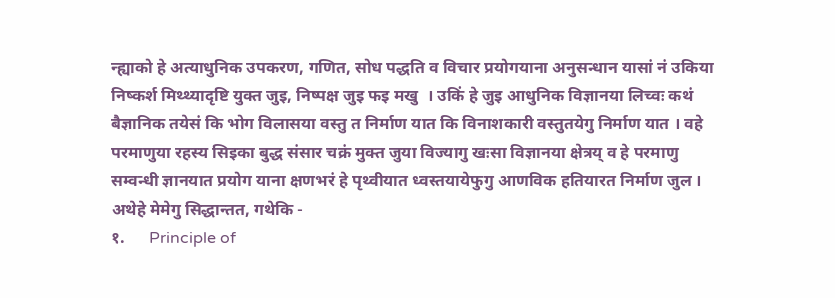न्ह्याको हे अत्याधुनिक उपकरण, गणित, सोध पद्धति व विचार प्रयोगयाना अनुसन्धान यासां नं उकिया निष्कर्श मिथ्थ्यादृष्टि युक्त जुइ, निष्पक्ष जुइ फइ मखु  । उकिं हे जुइ आधुनिक विज्ञानया लिच्वः कथं बैज्ञानिक तयेसं कि भोग विलासया वस्तु त निर्माण यात कि विनाशकारी वस्तुतयेगु निर्माण यात । वहे परमाणुया रहस्य सिइका बुद्ध संसार चक्रं मुक्त जुया विज्यागु खःसा विज्ञानया क्षेत्रय् व हे परमाणु सम्वन्धी ज्ञानयात प्रयोग याना क्षणभरं हे पृथ्वीयात ध्वस्तयायेफुगु आणविक हतियारत निर्माण जुल ।
अथेहे मेमेगु सिद्धान्तत, गथेकि -
१.      Principle of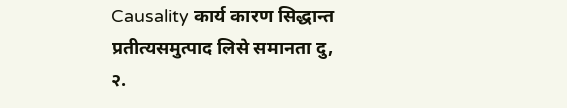Causality कार्य कारण सिद्धान्त प्रतीत्यसमुत्पाद लिसे समानता दु,
२.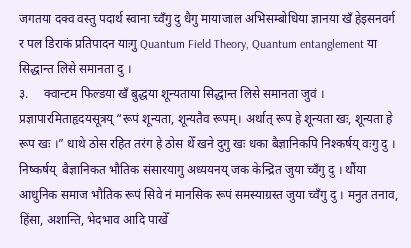जगतया दक्व वस्तु पदार्थ स्वाना च्वँगु दु धैगु मायाजाल अभिसम्बोधिया ज्ञानया खँ हेइसनवर्ग र पल डिराकं प्रतिपादन याःगु Quantum Field Theory, Quantum entanglement या सिद्धान्त लिसे समानता दु ।
३.     क्वान्टम फिल्डया खँ बुद्धया शून्यताया सिद्धान्त लिसे समानता जुवं । प्रज्ञापारमिताहृदयसूत्रय् “रूपं शून्यता, शून्यतैव रूपम्। अर्थात् रूप हे शून्यता खः, शून्यता हे रूप खः ।” धाथे ठोस रहित तरंग हे ठोस थेँ खने दुगु खः धका बैज्ञानिकपि निश्कर्षय् वःगु दु ।
निष्कर्षय्  बैज्ञानिकत भौतिक संसारयागु अध्ययनय् जक केन्द्रित जुया च्वँगु दु । थौंया आधुनिक समाज भौतिक रूपं सिवे नं मानसिक रूपं समस्याग्रस्त जुया च्वँगु दु । मनुत तनाव, हिंसा, अशान्ति, भेदभाव आदि पाखेँ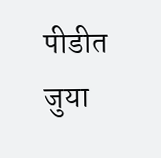पीडीत जुया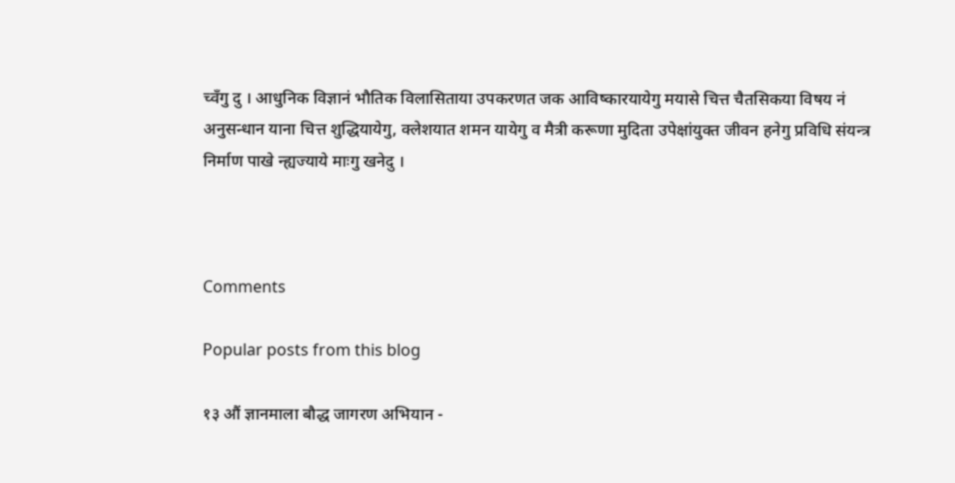च्वँगु दु । आधुनिक विज्ञानं भौतिक विलासिताया उपकरणत जक आविष्कारयायेगु मयासे चित्त चैतसिकया विषय नं अनुसन्धान याना चित्त शुद्धियायेगु, क्लेशयात शमन यायेगु व मैत्री करूणा मुदिता उपेक्षांयुक्त जीवन हनेगु प्रविधि संयन्त्र निर्माण पाखे न्ह्यज्याये माःगु खनेदु ।



Comments

Popular posts from this blog

१३ औं ज्ञानमाला बौद्ध जागरण अभियान -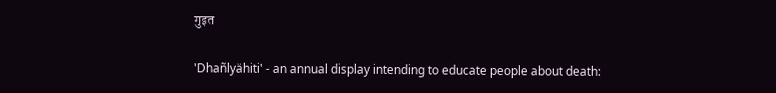गुइत

'Dhañlyähiti' - an annual display intending to educate people about death: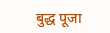बुद्ध पूजा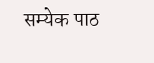सम्येक पाठ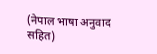(नेपाल भाषा अनुवाद सहित)